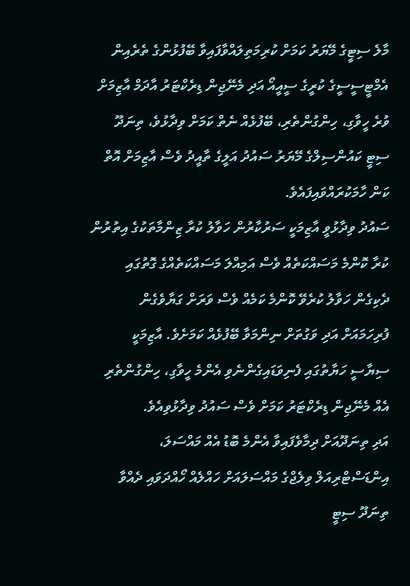މާލެ ސިޓީގެ މޭޔަރު ކަމަށް ކުރިމަތިލައްވާފައިވާ ބޭފުޅުންގެ ތެރެއިން އެމްޓީސީސީގެ ކުރީގެ ސީއީއޯ އަދި މެނޭޖިން ޑިރެކްޓަރު އާދަމް އާޒިމަށް ވުރެ ހީވާގި، ހިންގުންތެރި، ބޭފުޅެއް ނެތް ކަމަށް ވިދާޅުވެ، ތިނަދޫ ސިޓީ ކައުންސިލްގެ މޭޔަރު ސައުދު އަލީގެ ތާއީދު ވެސް އާޒިމަށް އޮތް ކަން ހާމަކުރައްވައިފައެވެ.
ސައުދު ވިދާޅުވީ އާޒިމަކީ ސަރުކާރުން ހަވާލު ކުރާ ޒިންމާތަކުގެ އިތުރުން ކުރާ ކޮންމެ މަސައްކަތެއް ވެސް އަމިއްލަ މަސައްކަތެއްގެ ގޮތުގައި ދެކިގެން ހަވާލު ކުރެވޭ ކޮންމެ ކަމެއް ވެސް ވަރަށް ގަޔާވެގެން ފުރިހަމައަށް އަދި ވަގުތަށް ނިންމަވާ ބޭފުޅެއް ކަމަށެވެ. އާޒިމަކީ ސިޔާސީ ހަޔާތުގައި ފެނިވަޑައިގެންނެވި އެންމެ ހީވާގި، ހިންގުންތެރި އެއް މެނޭޖިން ޑިރެކްޓަރު ކަމަށް ވެސް ސައުދު ވިދާޅުވިއެވެ.
އަދި ތިނަދޫއަށް ދިމާވެފައިވާ އެންމެ ބޮޑު އެއް މައްސަލަ، އިންޑަސްޓްރިއަލް ވިލެޖްގެ މައްސަލައަށް ހައްލެއް ހޯއްދަވައި ދެއްވާ ތިނަދޫ ސިޓީ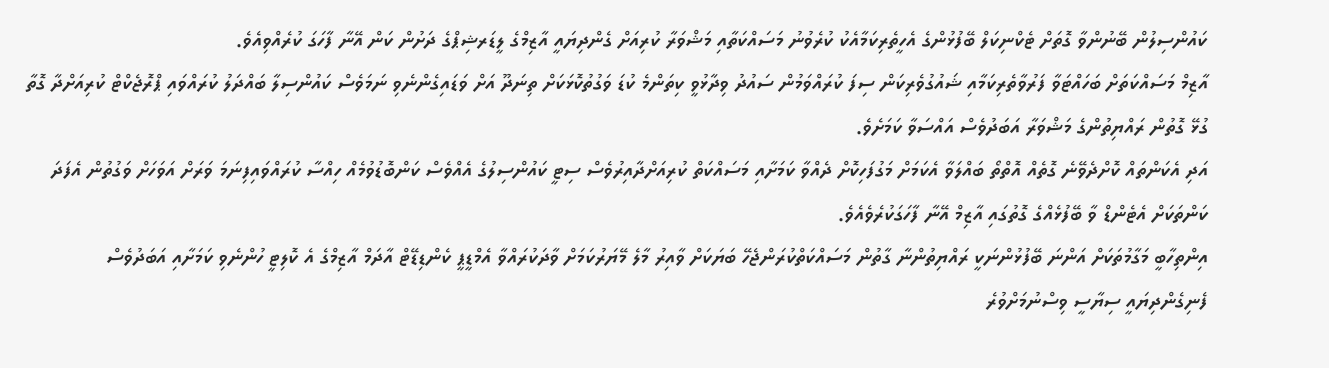ކައުންސިލުން ބޭނުންވާ ގޮތަށް ޓެކްނިކަލް ބޭފުޅުންގެ އެހީތެރިކަމާއެކު ކުރެވުނު މަސައްކަތާއި މަޝްވަރާ ކުރިއަށް ގެންދިޔައީ އާޒިމްގެ ލީޑަރޝިޕްގެ ދަށުން ކަން އޭނާ ފާހަގަ ކުރެއްވިއެވެ.
އާޒިމް މަސައްކަތަށް ބަހައްޓަވާ ފަރުވާތެރިކަމާއި ޝައުގުވެރިކަން ސިފަ ކުރައްވަމުން ސައުދު ވިދާޅުވީ ކިތަންމެ ކުޑަ ވަގުތުކޮޅަކަށް ތިނަދޫ އަށް ވަޑައިގެންނެވި ނަމަވެސް ކައުންސިލާ ބައްދަލު ކުރައްވައި ޕްރޮޖެކްޓް ކުރިއަށްދާ ގޮތާ ގުޅޭ ގޮތުން ރައްޔިތުންގެ މަޝްވަރާ އަބަދުވެސް އައްސަވާ ކަމަށެވެ.
އަދި އެކަންތައް ކޮށްދެވޭނެ ގޮތެއް އޮތްތޯ ބައްލަވާ އެކަމަށް މަގުފަހިކޮށް ދެއްވާ ކަމަށާއި މަސައްކަތް ކުރިއަށްދާއިރުވެސް ސިޓީ ކައުންސިލުގެ އެއްވެސް ކަންބޮޑުވުމެއް ހިއްސާ ކުރައްވައިފިނަމަ ވަރަށް އަވަހަށް ވަގުތުން އެފަދަ ކަންތަކަށް އެޓެންޑް ވާ ބޭފުޅެއްގެ ގޮތުގައި އާޒިމް އޭނާ ފާހަގަކުރެވެއެވެ.
އިންތިހާބީ މަގާމުތަކަށް އަންނަ ބޭފުޅުންނަކީ ރައްޔިތުންނާ ގާތުން މަސައްކަތްކުރަންޖެހޭ ބަޔަކަށް ވާއިރު މާލެ މޭޔަރުކަމަށް ވާދަކުރައްވާ އެމްޑީޕީ ކެންޑިޑޭޓް އާދަމް އާޒިމްގެ އެ ކޮލިޓީ ހުންނެވި ކަމަށާއި އަބަދުވެސް ފެނިގެންދިޔައީ ސިޔާސީ ވިސްނުމަށްވުރެ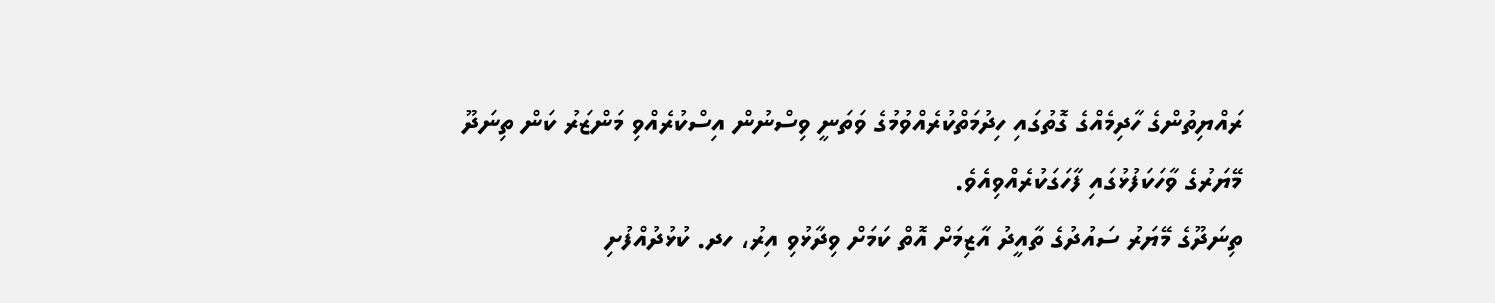ރައްޔިތުންގެ ހާދިމެއްގެ ގޮތުގައި ހިދުމަތްކުރެއްވުމުގެ ވަތަނީ ވިސްނުން އިސްކުރެއްވި މަންޒަރު ކަން ތިނަދޫ މޭޔަރުގެ ވާހަކަފުޅުގައި ފާހަގަކުރެއްވިއެވެ.
ތިނަދޫގެ މޭޔަރު ސައުދުގެ ތާއީދު އާޒިމަށް އޮތް ކަމަށް ވިދާޅުވި އިރު، ހދ. ކުޅުދުއްފުށި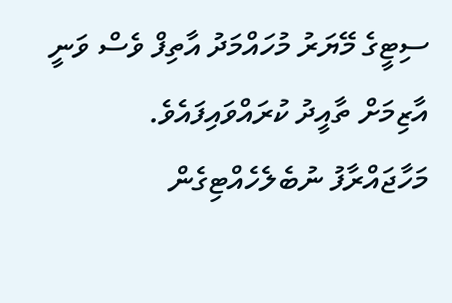ސިޓީގެ މޭޔަރު މުހައްމަދު އާތިފް ވެސް ވަނީ އާޒިމަށް ތާއީދު ކުރައްވައިފައެވެ.
މަހާޖައްރާފު ނުބެލެހެއްޓިގެން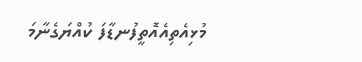މުޅިއެތިއެއޮތީފުނޑާފަ ކުއްޔަގެނާމަ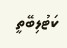ކަޓުލިބޭތީ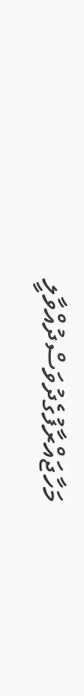މަހާޖައްރާފުގެދުވަސްދުއްވާލީ